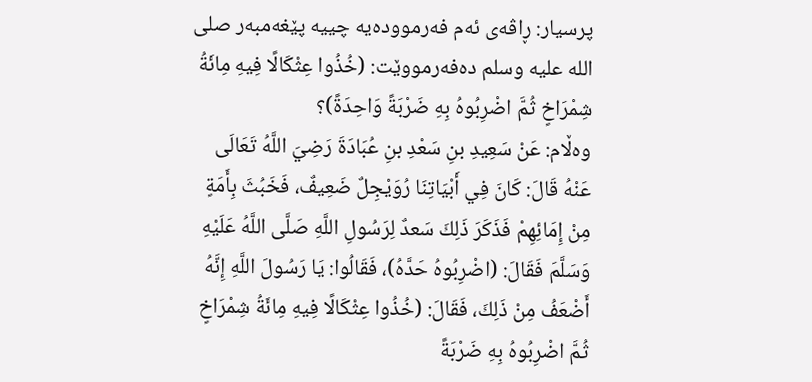پرسیار: ڕاڤەی ئەم فەرموودەیە چییە پێغەمبەر صلی اللە علیە وسلم دەفەرمووێت: (خُذُوا عِثْكَالًا فِيهِ مِائَةُ شِمْرَاخٍ ثُمَّ اضْرِبُوهُ بِهِ ضَرْبَةً وَاحِدَةً)؟
وەڵام: عَنْ سَعِيدِ بنِ سَعْدِ بنِ عُبَادَةَ رَضِيَ اللَّهُ تَعَالَى عَنْهُ قَالَ: كَانَ فِي أَبْيَاتِنَا رُوَيْجِلٌ ضَعِيفٌ، فَخَبُثَ بِأَمَةٍ مِنْ إِمَائِهِمْ فَذَكَرَ ذَلِكَ سَعدٌ لِرَسُولِ اللَّهِ صَلَّى اللَّهُ عَلَيْهِ وَسَلَّمَ فَقَالَ: (اضْرِبُوهُ حَدَّهُ)، فَقَالُوا: يَا رَسُولَ اللَّهِ إِنَّهُ أَضْعَفُ مِنْ ذَلِكَ، فَقَالَ: (خُذُوا عِثْكَالًا فِيهِ مِائَةُ شِمْرَاخٍ ثُمَّ اضْرِبُوهُ بِهِ ضَرْبَةً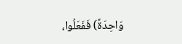وَاحِدَةً) فَفَعَلُوا،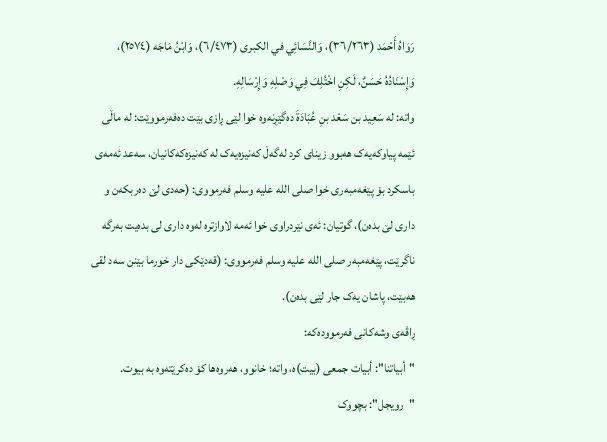رَوَاهُ أَحْمَد (٣٦/٢٦٣)، وَالنَّسَائِي في الکبری (٦/٤٧٣)، وَابْنُ مَاجَه (٢٥٧٤)، وَإِسْنَادُهُ حَسَنٌ، لَكِنِ اخْتُلِفَ فِي وَصْلِهِ وَإِرْسَالِهِ.
واتە: لە سَعِيد بن سَعْد بنِ عُبَادَةَ دەگێڕنەوە خوا لێی ڕازی بێت دەفەرمووێت: لە ماڵی ئێمە پیاوکەیەک هەبوو زینای کرد لەگەڵ کەنیزەیەک لە کەنیزەکەکانیان، سەعد ئەمەی باسکرد بۆ پێغەمبەری خوا صلی اللە علیە وسلم فەرمووی: (حەدی لێ دەربکەن و داری لێ بدەن)، گوتیان: ئەی نێردراوی خوا ئەمە لاوازترە لەوە داری لی بدەیت بەرگە ناگرێت، پێغەمبەر صلی اللە علیە وسلم فەرمووی: (قەدێکی دار خورما بێنن سەد لقی هەبێت، پاشان یەک جار لێی بدەن).
ڕاڤەی وشەکانی فەرموودەکە:
"أبیاتنا": أبیات جمعی (بیت)ە، واتە؛ خانوو، هەروەها کۆ دەکرێتەوە بە بیوت.
"رویجل": بچووک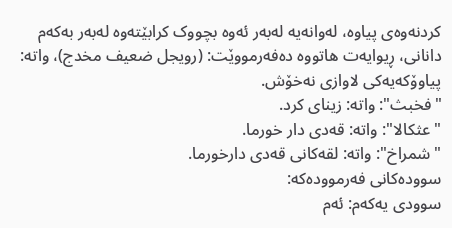کردنەوەی پیاوە، لەوانەیە لەبەر ئەوە بچووک کرابێتەوە لەبەر بەکەم دانانی، ڕیوایەت هاتووە دەفەرمووێت: (رویجل ضعیف مخدج)، واتە: پیاوۆکەیەکی لاوازی نەخۆش.
"فخبث": واتە: زینای کرد.
"عثکالا": واتە: قەدی دار خورما.
"شمراخ": واتە: لقەکانی قەدی دارخورما.
سوودەکانی فەرموودەکە:
سوودی یەکەم: ئەم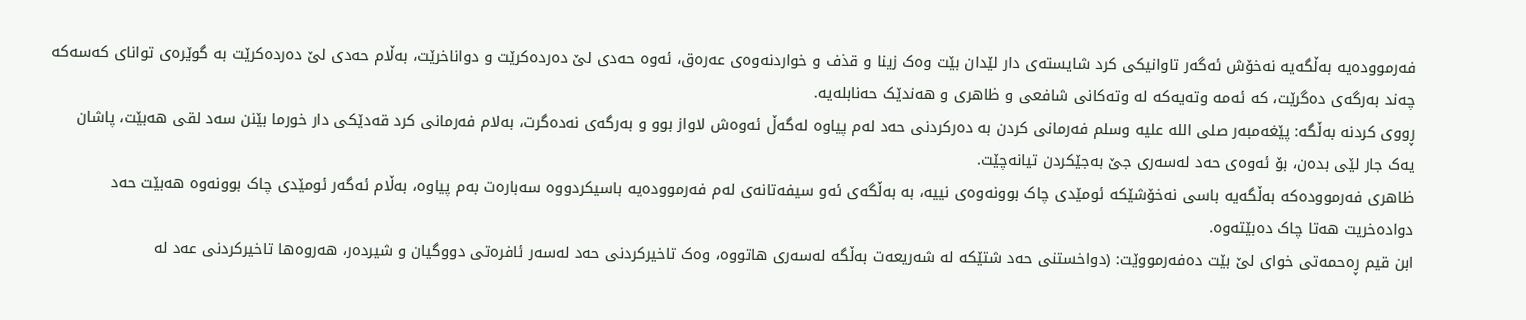فەرموودەیە بەڵگەیە نەخۆش ئەگەر تاوانیکی کرد شایستەی دار لێدان بێت وەک زینا و قذف و خواردنەوەی عەرەق، ئەوە حەدی لێ دەردەکرێت و دواناخرێت، بەڵام حەدی لێ دەردەکرێت بە گوێرەی توانای کەسەکە چەند بەرگەی دەگرێت، کە ئەمە وتەیەکە لە وتەکانی شافعی و ظاهری و هەندێک حەنابلەیە.
ڕووی کردنە بەڵگە: پێغەمبەر صلی اللە علیە وسلم فەرمانی کردن بە دەرکردنی حەد لەم پیاوە لەگەڵ ئەوەش لاواز بوو و بەرگەی نەدەگرت، بەلام فەرمانی کرد قەدێکی دار خورما بێنن سەد لقی هەبێت، پاشان یەک جار لێی بدەن، بۆ ئەوەی حەد لەسەری جێ بەجێکردن تیانەچێت.
ظاهری فەرموودەکە بەڵگەیە باسی نەخۆشێکە ئومێدی چاک بوونەوەی نییە، بە بەڵگەی ئەو سیفەتانەی لەم فەرموودەیە باسیکردووە سەبارەت بەم پیاوە، بەڵام ئەگەر ئومێدی چاک بوونەوە هەبێت حەد دوادەخریت هەتا چاک دەبێتەوە.
ابن قیم ڕەحمەتی خوای لێ بێت دەفەرمووێت: (دواخستنی حەد شتێکە لە شەریعەت بەڵگە لەسەری هاتووە، وەک تاخیرکردنی حەد لەسەر ئافرەتی دووگیان و شیردەر، هەروەها تاخیرکردنی عەد لە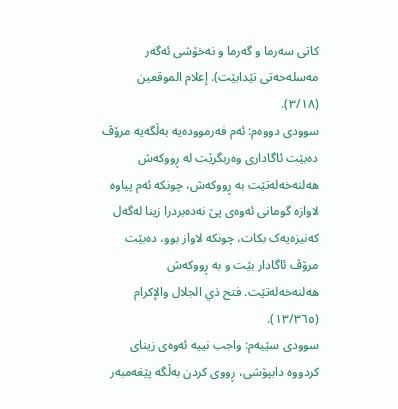کاتی سەرما و گەرما و نەخۆشی ئەگەر مەسلەحەتی تێدابێت). إعلام الموقعین (٣/١٨).
سوودی دووەم: ئەم فەرموودەیە بەڵگەیە مرۆڤ دەبێت ئاگاداری وەربگرێت لە ڕووکەش هەلنەخەلەتێت بە ڕووکەش، چونکە ئەم پیاوە لاوازە گومانی ئەوەی پێ نەدەبردرا زینا لەگەل کەنیزەیەک بکات، چونکە لاواز بوو، دەبێت مرۆڤ ئاگادار بێت و بە ڕووکەش هەلنەخەلەتێت. فتح ذي الجلال والإکرام (١٣/٣٦٥).
سوودی سێیەم: واجب نییە ئەوەی زینای کردووە دابپۆشی، ڕووی کردن بەڵگە پێغەمبەر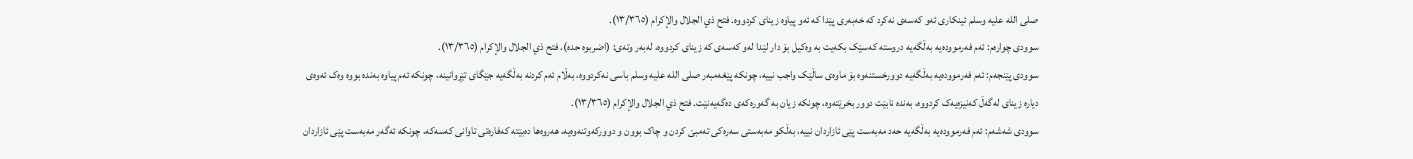صلی اللە علیە وسلم ئینکاری ئەو کەسەی نەکرد کە خەبەری پێدا کە ئەو پیاوە زینای کردووە. فتح ذي الجلال والإکرام (١٣/٣٦٥).
سوودی چوارەم: ئەم فەرموودەیە بەڵگەیە دروستە کەسێک بکەیت بە وەکیل بۆ دار لێدا لەو کەسەی کە زینای کردووە، لەبەر وتەی: (اضربوە حدە). فتح ذي الجلال والإکرام (١٣/٣٦٥).
سوودی پێنجەم: ئەم فەرموودەیە بەڵگەیە دوورخستنەوە بۆ ماوەی ساڵێک واجب نییە، چونکە پێغەمبەر صلی اللە علیە وسلم باسی نەکردووە، بەڵام ئەم کردنە بەڵگەیە جێگای تێڕوانینە، چونکە ئەم پیاوە بەندە بووە وەک ئەوەی دیارە زینای لەگەڵ کەنیزەیەک کردووە، بەندە نابێت دوور بخرێتەوە، چونکە زیان بە گەورەکەی دەگەیەنێت. فتح ذي الجلال والإکرام (١٣/٣٦٥).
سوودی شەشەم: ئەم فەرموودەیە بەڵگەیە حەد مەبەست پێی ئازاردان نییە، بەڵکو مەبەستی سەرەکی تەمبێ کردن و چاک بوون و دوورکەوتنەوەیە، هەروەها دەبێتە کەفارەتی تاوانی کەسەکە، چونکە ئەگەر مەبەست پێی ئازاردان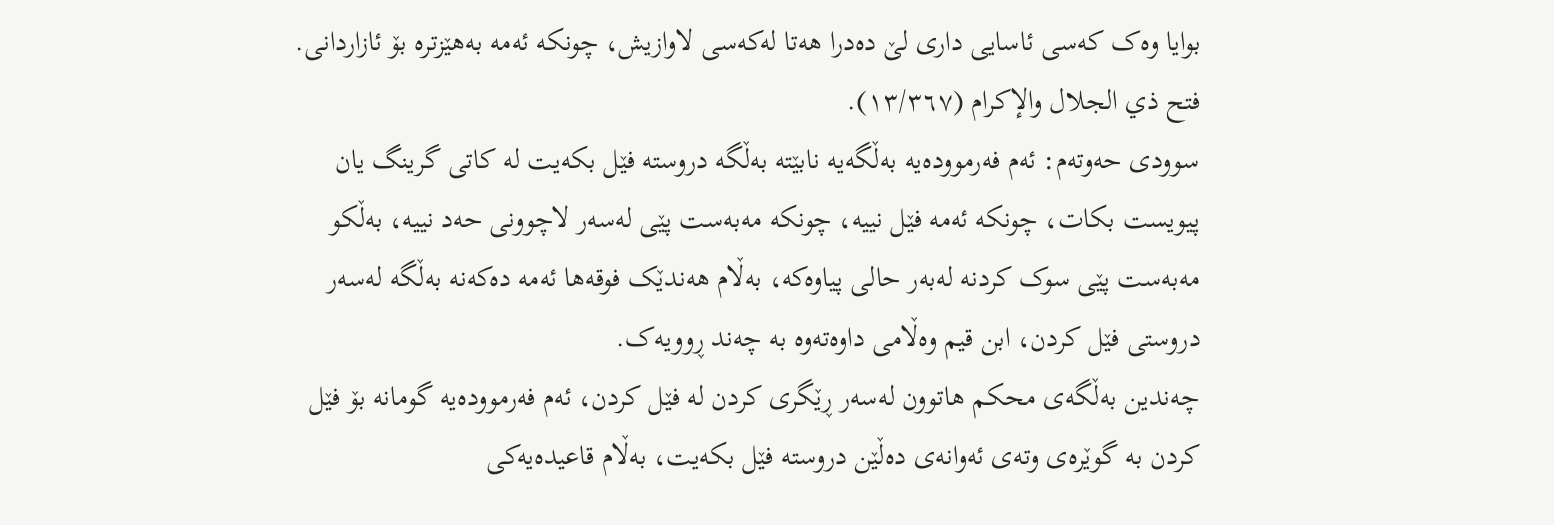بوایا وەک کەسی ئاسایی داری لێ دەدرا هەتا لەکەسی لاوازیش، چونکە ئەمە بەهێزترە بۆ ئازاردانی. فتح ذي الجلال والإکرام (١٣/٣٦٧).
سوودی حەوتەم: ئەم فەرموودەیە بەڵگەیە نابێتە بەڵگە دروستە فێل بکەیت لە کاتی گرینگ یان پیویست بکات، چونکە ئەمە فێل نییە، چونکە مەبەست پێی لەسەر لاچوونی حەد نییە، بەڵکو مەبەست پێی سوک کردنە لەبەر حالی پیاوەکە، بەڵام هەندێک فوقەها ئەمە دەکەنە بەڵگە لەسەر دروستی فێل کردن، ابن قیم وەڵامی داوەتەوە بە چەند ڕوویەک.
چەندین بەڵگەی محکم هاتوون لەسەر ڕێگری کردن لە فێل کردن، ئەم فەرموودەیە گومانە بۆ فێل کردن بە گوێرەی وتەی ئەوانەی دەڵێن دروستە فێل بکەیت، بەڵام قاعیدەیەکی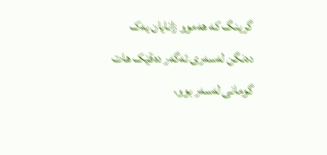گرینگ کە هەموو زانایان یەک دەنگن لەسەری ئەگەر دەقێک هات گومانی لەسەر بوو،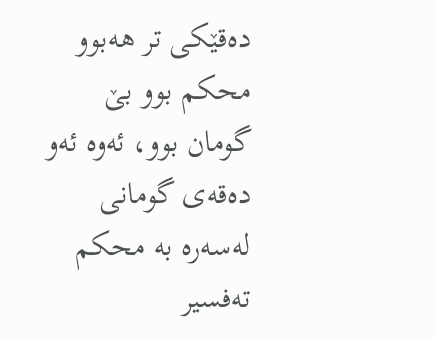دەقێکی تر هەبوو محکم بوو بێ گومان بوو، ئەوە ئەو دەقەی گومانی لەسەرە بە محکم تەفسیر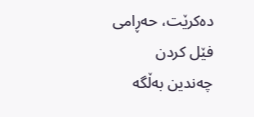دەکرێت، حەڕامی فێل کردن چەندین بەڵگە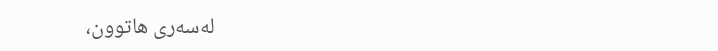لەسەری هاتوون،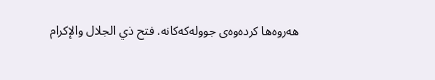هەروەها کردەوەی جوولەکەکانە. فتح ذي الجلال والإکرام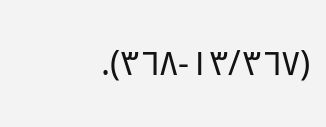(١٣/٣٦٧-٣٦٨).